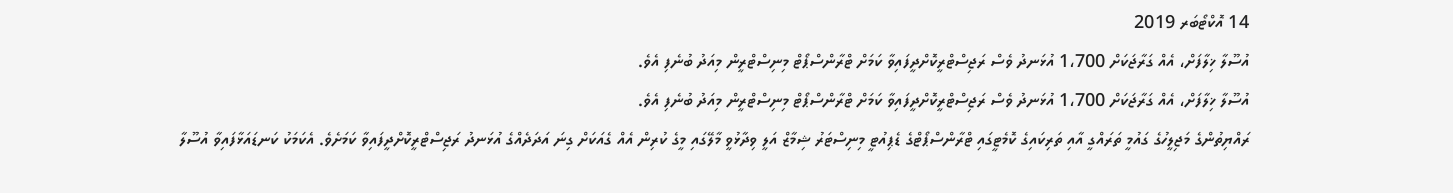14 އޮކްޓޯބަރ 2019
އުސޫލާ ޚިލާފަށް، އެއް ގަރާޖަކަށް 1،700 އުޅަނދު ވެސް ރަޖިސްޓްރީކޮށްދީފައިވާ ކަމަށް ޓްރާންސްޕޯޓް މިނިސްޓްރީން މިއަދު ބުނެފި އެވެ.
އުސޫލާ ޚިލާފަށް، އެއް ގަރާޖަކަށް 1،700 އުޅަނދު ވެސް ރަޖިސްޓްރީކޮށްދީފައިވާ ކަމަށް ޓްރާންސްޕޯޓް މިނިސްޓްރީން މިއަދު ބުނެފި އެވެ.
ރައްޔިތުންގެ މަޖިލީހުގެ ގައުމީ ތަރައްގީ އާއި ތަރިކައިގެ ކޮމެޓީގައި ޓްރާންސްޕޯޓްގެ ޑެޕިއުޓީ މިނިސްޓަރު ޝިމާޒް އަލީ ވިދާޅުވީ މާލޭގައި މީގެ ކުރިން އެއް ގެއަކަށް ގިނަ އަދަދެއްގެ އުޅަނދު ރަޖިސްޓްރީކޮށްދީފައިވާ ކަމަށެވެ. އެކަމަކު ކަނޑައަޅާފައިވާ އުސޫލާ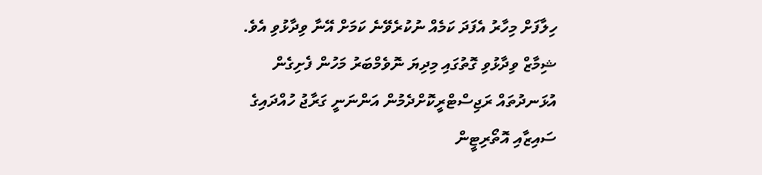ހިލާފަށް މިހާރު އެފަދަ ކަމެއް ނުކުރެވޭނެ ކަމަށް އޭނާ ވިދާޅުވި އެވެ.
ޝިމާޒް ވިދާޅުވި ގޮތުގައި މިދިޔަ ނޮވެމްބަރު މަހުން ފެށިގެން އުޅަނދުތައް ރަޖިސްޓްރީކޮށްދެމުން އަންނަނީ ގަރާޖު ހުއްދައިގެ ސައިޒާއި އޮތޯރިޓީން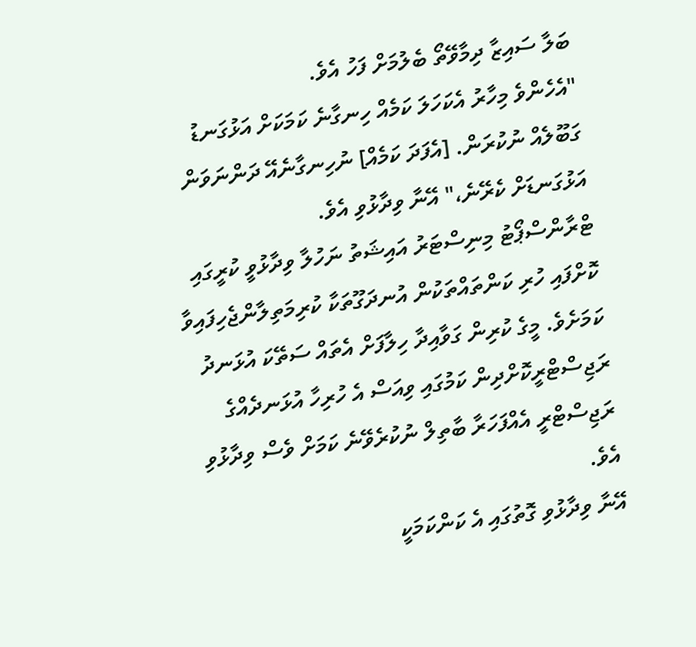ބަލާ ސައިޒާ ދިމާވޭތޯ ބެލުމަށް ފަހު އެވެ.
"އެހެންވެ މިހާރު އެކަހަލަ ކަމެއް ހިނގާނެ ކަމަކަށް އަޅުގަނޑު ގަބޫލެއް ނުކުރަން. [އެފަދަ ކަމެއް] ނުހިނގާނެއޭ ދަންނަވަން އަޅުގަނޑަށް ކެރޭނެ،" އޭނާ ވިދާޅުވި އެވެ.
ޓްރާންސްޕޯޓު މިނިސްޓަރު އައިޝަތު ނަހުލާ ވިދާޅުވީ ކުރީގައި ކޮށްފައި ހުރި ކަންތައްތަކުން އުނދަގޫތަކާ ކުރިމަތިލާންޖެހިފައިވާ ކަމަށެވެ. މީގެ ކުރިން ގަވާއިދާ ހިލާފަށް އެތައް ސަތޭކަ އުޅަނދު ރަޖިސްޓްރީކޮށްދިން ކަމުގައި ވިއަސް އެ ހުރިހާ އުޅަނދެއްގެ ރަޖިސްޓްރީ އެއްފަހަރާ ބާތިލް ނުކުރެވޭނެ ކަމަށް ވެސް ވިދާޅުވި އެވެ.
އޭނާ ވިދާޅުވި ގޮތުގައި އެ ކަންކަމަކީ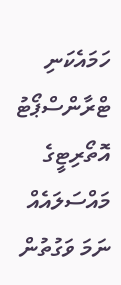ހަމައެކަނި ޓްރާންސްޕޯޓު އޮތޯރިޓީގެ މައްސަލައެއް ނަމަ ވަގުތުން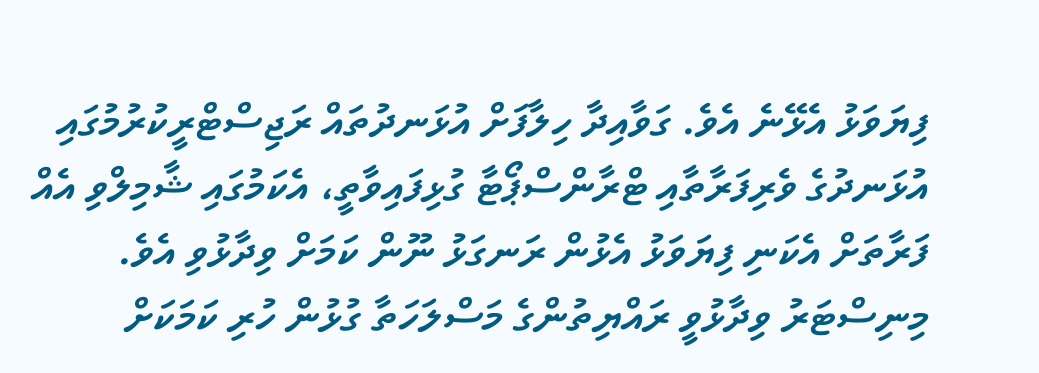ފިޔަވަޅު އެޅޭނެ އެވެ. ގަވާއިދާ ހިލާފަށް އުޅަނދުތައް ރަޖިސްޓްރީކުރުމުގައި އުޅަނދުގެ ވެރިފަރާތާއި ޓްރާންސްޕޯޓާ ގުޅިފައިވާތީ، އެކަމުގައި ޝާމިލްވި އެއް ފަރާތަށް އެކަނި ފިޔަވަޅު އެޅުން ރަނގަޅު ނޫން ކަމަށް ވިދާޅުވި އެވެ.
މިނިސްޓަރު ވިދާޅުވީ ރައްޔިތުންގެ މަސްލަހަތާ ގުޅުން ހުރި ކަމަކަށް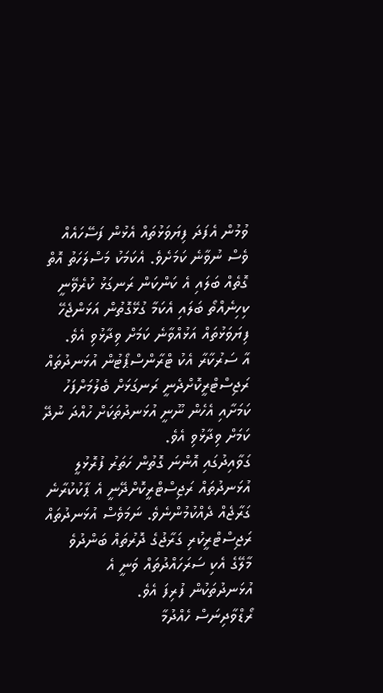ވުމުން އެފަދަ ފިޔަވަޅުތައް އެޅުން ފަސޭހައެއް ވެސް ނުވާނެ ކަމަށެވެ. އެކަމަކު މަސްލަހަތު އޮތް ގޮތެއް ބަލައި އެ ކަންކަން ރަނގަޅު ކުރެވޭނީ ކިހިނެއްތޯ ބަލައި އެކަމާ ގުޅޭގޮތުން އަޅަންޖެހޭ ފިޔަވަޅުތައް އަޅުއްވާނެ ކަމަށް ވިދާޅުވި އެވެ.
އާ ސަރުކާރާ އެކު ޓްރާންސްޕޯޓުން އުޅަނދުތައް ރަޖިސްޓްރީކޮށްދެނީ ރަނގަޅަށް ބެލުމަށްފަހު ކަމަށާއި އެހެން ނޫނީ އުޅަނދުތަކަށް ހުއްދަ ނުދޭ ކަމަށް ވިދާޅުވި އެވެ.
ގަވާއިދުގައި އޮންނަ ގޮތުން ހަތަރު ފުރޮޅުލީ އުޅަނދުތައް ރަޖިސްޓްރީކޮށްދޭނީ އެ ޕާކުކުރާނެ ގަރާޖެއް ދެއްކުމުންނެވެ. ނަމަވެސް އުޅަނދުތައް ރަޖިސްޓްރީކުރި ގަރާޖުގެ ދޮރުތައް ބަންދުވެ މާލޭގެ އެކި ސަރަހައްދުތައް ވަނީ އެ އުޅަނދުތަކުން ފުރިފަ އެވެ.
ރޯޑްވާދިނަސް ހެއްދުމާ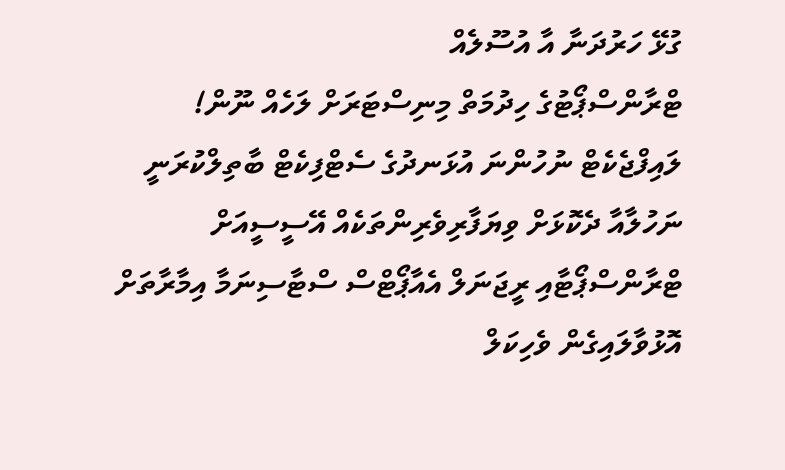ގުޅޭ ހަރުދަނާ އާ އުސޫލެއް
ޓްރާންސްޕޯޓުގެ ހިދުމަތް މިނިސްޓަރަށް ލަހެއް ނޫން!
ލައިފްޖެކެޓް ނުހުންނަ އުޅަނދުގެ ސެޓްފިކެޓް ބާތިލްކުރަނީ
ނަހުލާއާ ދެކޮޅަށް ވިޔަފާރިވެރިންތަކެއް އޭސީސީއަށް
ޓްރާންސްޕޯޓާއި ރީޖަނަލް އެއާޕޯޓްސް ސްޓާސިނަމާ އިމާރާތަށް
އޮޅުވާލައިގެން ވެހިކަލް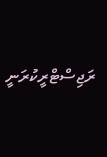ރަޖިސްޓްރީކުރަނީ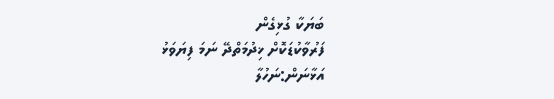ބަޔަކާ ގުޅިގެން
ފަރުވާކުޑަކޮށް ޚިދުމަތްދޭ ނަމަ ފިޔަވަޅު އަޅާނަން:ނަހުލާ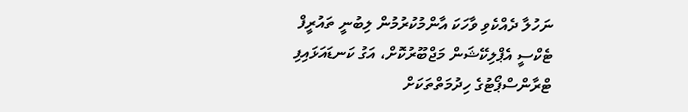ނަހުލާ ދެއްކެވި ވާހަކަ އާންމުކުރުމުން ލިބުނީ ތައުރީފް
ޓެކްސީ އެޕްލިކޭޝަން މަޖްބޫރުކޮށް، އަގު ކަނޑައަޅައިފި
ޓްރާންސްޕޯޓުގެ ހިދުމަތްތަކަށް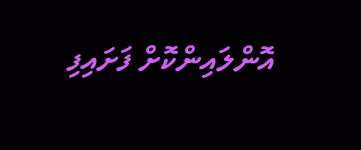އޮންލައިންކޮށް ފަށައިފި